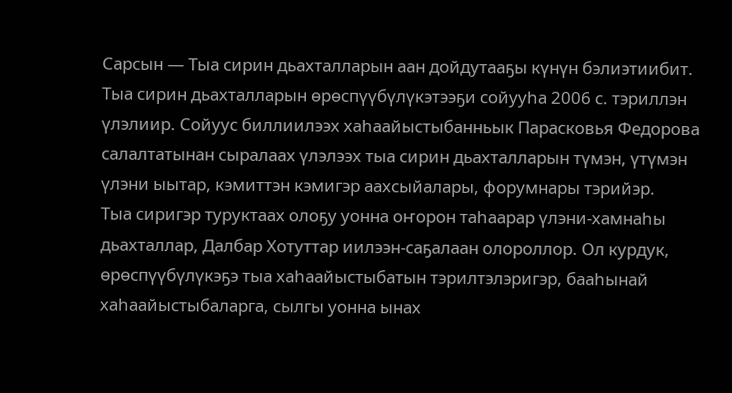Сарсын — Тыа сирин дьахталларын аан дойдутааҕы күнүн бэлиэтиибит. Тыа сирин дьахталларын өрөспүүбүлүкэтээҕи сойууһа 2006 с. тэриллэн үлэлиир. Сойуус биллиилээх хаһаайыстыбанньык Парасковья Федорова салалтатынан сыралаах үлэлээх тыа сирин дьахталларын түмэн, үтүмэн үлэни ыытар, кэмиттэн кэмигэр аахсыйалары, форумнары тэрийэр.
Тыа сиригэр туруктаах олоҕу уонна оҥорон таһаарар үлэни-хамнаһы дьахталлар, Далбар Хотуттар иилээн-саҕалаан олороллор. Ол курдук, өрөспүүбүлүкэҕэ тыа хаһаайыстыбатын тэрилтэлэригэр, бааһынай хаһаайыстыбаларга, сылгы уонна ынах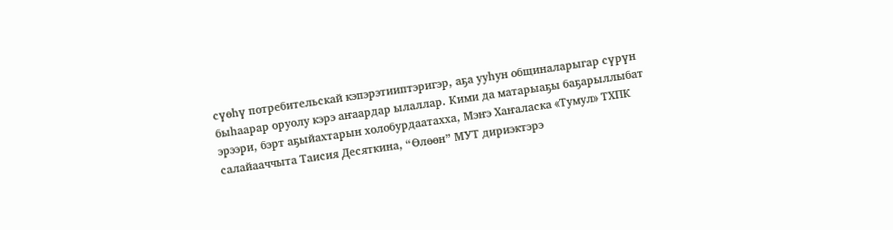сүөһү потребительскай кэпэрэтииптэригэр, аҕа ууһун общиналарыгар сүрүн быһаарар оруолу кэрэ аҥаардар ылаллар. Кими да матарыаҕы баҕарыллыбат эрээри, бэрт аҕыйахтарын холобурдаатахха, Мэҥэ Хаҥаласка «Тумул» ТХПК салайааччыта Таисия Десяткина, “Өлөөн” МУТ дириэктэрэ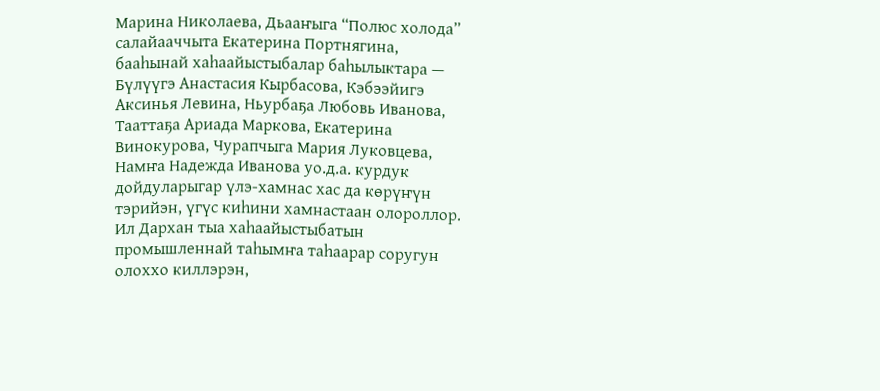Марина Николаева, Дьааҥыга “Полюс холода” салайааччыта Екатерина Портнягина, бааһынай хаһаайыстыбалар баһылыктара — Бүлүүгэ Анастасия Кырбасова, Кэбээйигэ Аксинья Левина, Ньурбаҕа Любовь Иванова, Тааттаҕа Ариада Маркова, Екатерина Винокурова, Чурапчыга Мария Луковцева, Намҥа Надежда Иванова уо.д.а. курдук дойдуларыгар үлэ-хамнас хас да көрүҥүн тэрийэн, үгүс киһини хамнастаан олороллор.
Ил Дархан тыа хаһаайыстыбатын промышленнай таһымҥа таһаарар соругун олоххо киллэрэн,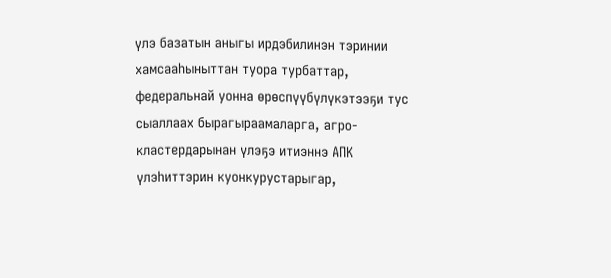үлэ базатын аныгы ирдэбилинэн тэринии хамсааһыныттан туора турбаттар, федеральнай уонна өрөспүүбүлүкэтээҕи тус сыаллаах бырагыраамаларга, агро-кластердарынан үлэҕэ итиэннэ АПК үлэһиттэрин куонкурустарыгар,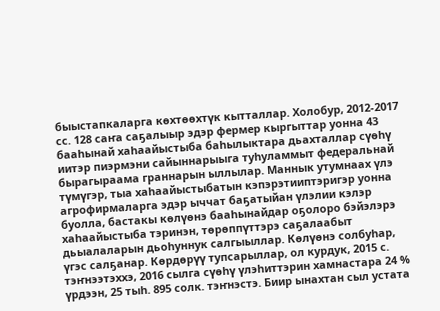быыстапкаларга көхтөөхтүк кытталлар. Холобур, 2012-2017 сс. 128 саҥа саҕалыыр эдэр фермер кыргыттар уонна 43 бааһынай хаһаайыстыба баһылыктара дьахталлар сүөһү иитэр пиэрмэни сайыннарыыга туһуламмыт федеральнай бырагыраама граннарын ыллылар. Маннык утумнаах үлэ түмүгэр, тыа хаһаайыстыбатын кэпэрэтииптэригэр уонна агрофирмаларга эдэр ыччат баҕатыйан үлэлии кэлэр буолла, бастакы көлүөнэ бааһынайдар оҕолоро бэйэлэрэ хаһаайыстыба тэринэн, төрөппүттэрэ саҕалаабыт дьыалаларын дьоһуннук салгыыллар. Көлүөнэ солбуһар, үгэс салҕанар. Көрдөрүү тупсарыллар, ол курдук, 2015 с. тэҥнээтэххэ, 2016 сылга сүөһү үлэһиттэрин хамнастара 24 % үрдээн, 25 тыһ. 895 солк. тэҥнэстэ. Биир ынахтан сыл устата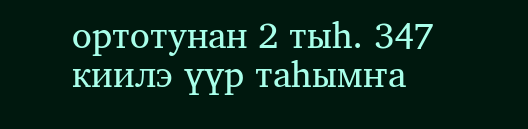ортотунан 2 тыһ. 347 киилэ үүр таһымҥа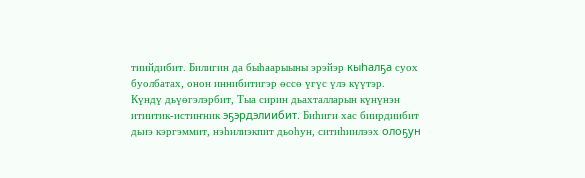тиийдибит. Билигин да быһаарыыны эрэйэр кыһалҕа суох буолбатах, онон иннибитигэр өссө үгүс үлэ күүтэр.
Күндү дьүөгэлэрбит, Тыа сирин дьахталларын күнүнэн итиитик-истиҥник эҕэрдэлиибит. Биһиги хас биирдиибит дьиэ кэргэммит, нэһилиэкпит дьоһун, ситиһиилээх олоҕун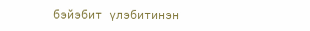бэйэбит үлэбитинэн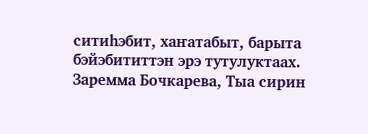ситиһэбит, хаҥатабыт, барыта бэйэбититтэн эрэ тутулуктаах.
Заремма Бочкарева, Тыа сирин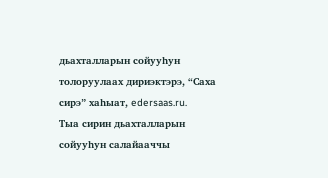дьахталларын сойууһун толоруулаах дириэктэрэ, “Саха сирэ” хаһыат, edersaas.ru.
Тыа сирин дьахталларын сойууһун салайааччы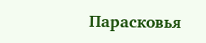Парасковья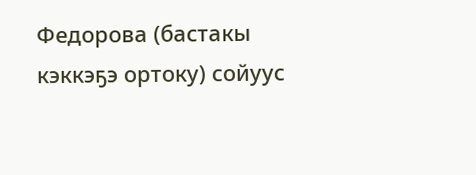Федорова (бастакы кэккэҕэ ортоку) сойуус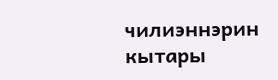чилиэннэрин кытары